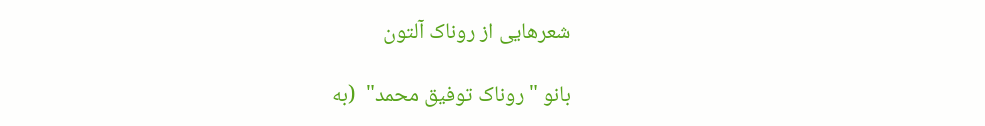شعرهایی از روناک آلتون

بانو "روناک توفیق محمد"  (به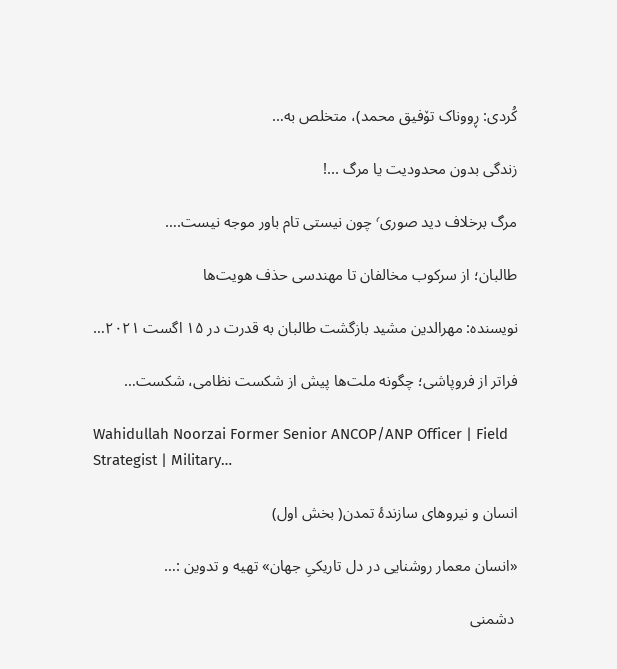کُردی: ڕووناک تۆفیق محمد)، متخلص به…

زندگی بدون محدودیت یا مرگ ...!

مرگ برخلاف دید صوری٬ چون نیستی تام باور موجه نیست.…

طالبان؛ از سرکوب مخالفان تا مهندسی حذف هویت‌ها

نویسنده: مهرالدین مشید بازگشت طالبان به قدرت در ۱۵ اگست ۲۰۲۱…

فراتر از فروپاشی؛ چگونه ملت‌ها پیش از شکست نظامی، شکست…

Wahidullah Noorzai Former Senior ANCOP/ANP Officer | Field Strategist | Military…

انسان و نیروهای سازندهٔ تمدن( بخش اول)

«انسان معمار روشنایی در دل تاریکیِ جهان» تهیه و تدوین :…

 دشمنی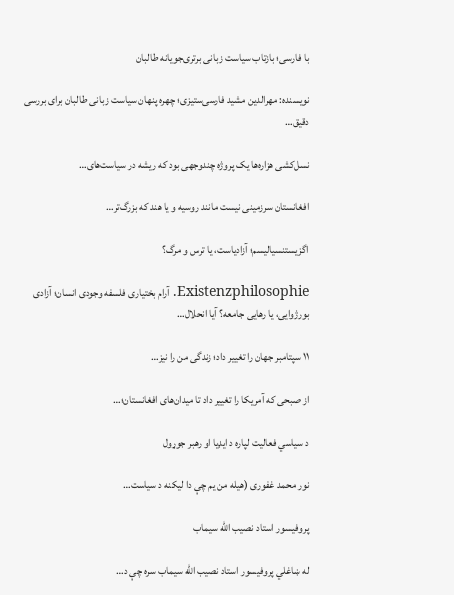با فارسی؛ بازتاب سیاست زبانی برتری‌جویانه طالبان

نویسنده: مهرالدین مشید فارسی‌ستیزی؛ چهره پنهان سیاست زبانی طالبان برای بررسی  دقیق…

نسل‌کشی هزاره‌ها یک پروژه چندوجهی بود که ریشه در سیاست‌های…

افغانستان سرزمینی نیست مانند روسیه و یا هند که بزرگ‌تر…

اگزیستنسیالیسم؛ آزادیاست، یا ترس و مرگ؟

Existenzphilosophie. آرام بختیاری فلسفه وجودی انسان؛ آزادی بورژوایی، یا رهایی جامعه؟ آیا انحلال…

۱۱ سپتامبر جهان را تغییر داد؛ زندگی من را نیز…

از صبحی که آمریکا را تغییر داد تا میدان‌های افغانستان؛…

د سیاسي فعالیت لپاره د ایډیا او رهبر جوړول

نور محمد غفوری (هیله من یم چې دا لیکنه د سیاست…

پروفیسور استاد نصیب الله سیماب

له ښاغلي پروفیسور استاد نصیب الله سیماب سره چې د…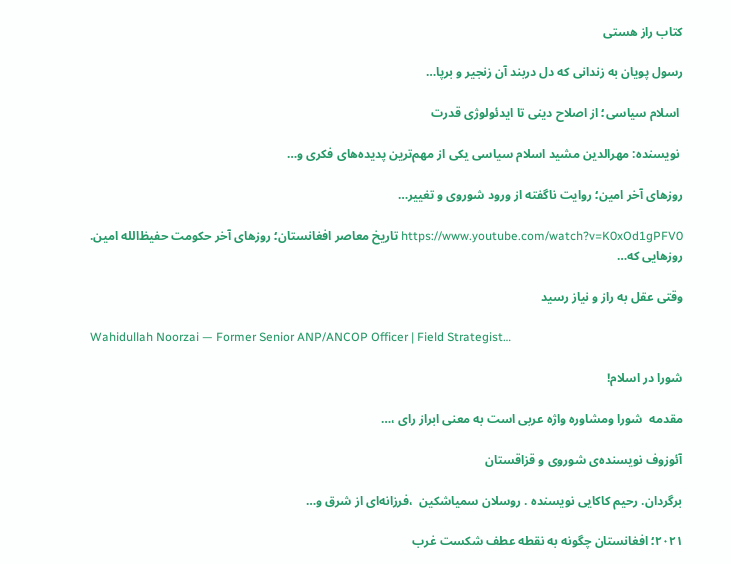کتاب راز هستی

رسول پویان به زندانی که دل دربند آن زنجیر و برپا…

 اسلام سیاسی؛ از اصلاح دینی تا ایدئولوژی قدرت

 نویسنده: مهرالدین مشید اسلام سیاسی یکی از مهم‌ترین پدیده‌های فکری و…

روزهای آخر امین؛ روایت ناگفته از ورود شوروی و تغییر…

https://www.youtube.com/watch?v=K0xOd1gPFV0 تاریخ معاصر افغانستان؛ روزهای آخر حکومت حفیظ‌الله امین. روزهایی که…

وقتی عقل به راز و نیاز رسید

Wahidullah Noorzai — Former Senior ANP/ANCOP Officer | Field Strategist…

شورا در اسلام!

مقدمه  شورا ومشاوره واژه عربی است به معنی ابراز رای ،…

آئوزوف نویسنده‌ی شوروی و قزاقستان

برگردان. رحیم کاکایی نویسنده . روسلان سمیاشکین  ،فرزانه‌ای از شرق و…

۲۰۲۱؛ افغانستان چگونه به نقطه عطف شکست غرب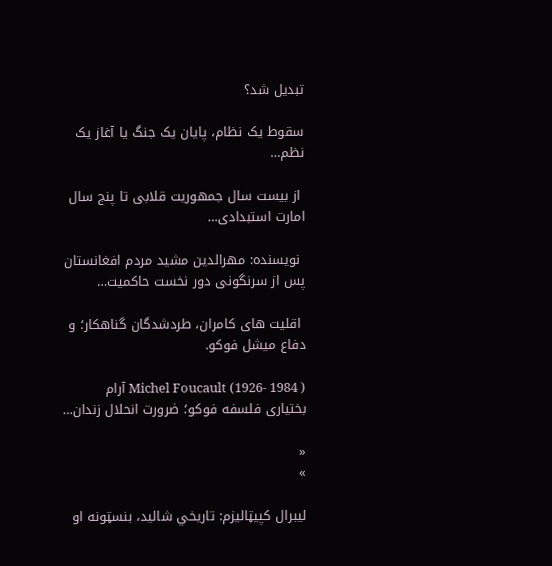تبدیل شد؟

سقوط یک نظام، پایان یک جنگ یا آغاز یک نظم…

 از بیست سال جمهوریت قلابی تا پنج سال امارت استبدادی…

 نویسنده: مهرالدین مشید مردم افغانستان پس از سرنگونی دور نخست حاکمیت…

 اقلیت های کامران، طردشدگان گناهکار؛ و دفاع میشل فوکو.

Michel Foucault (1926- 1984 ) آرام بختیاری فلسفه فوکو؛ ضرورت انحلال زندان…

«
»

لیبرال کپیټالیزم: تاریخي شالید، بنسټونه او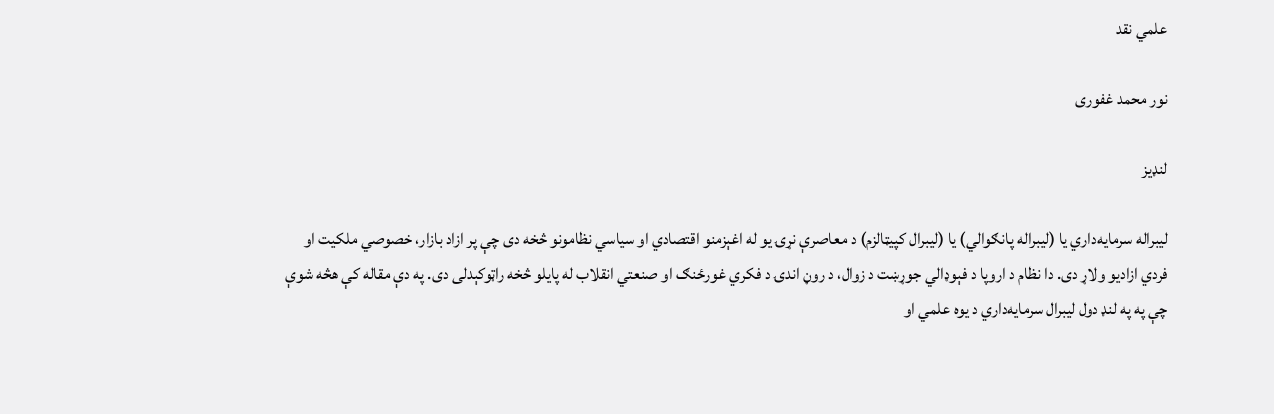علمي نقد

نور محمد غفوری

لنډیز

لیبراله سرمایه‌داري یا (لیبراله پانګوالي) يا (لیبرال کپیټالزم) د معاصرې نړۍ یو له اغېزمنو اقتصادي او سیاسي نظامونو څخه دی چې پر ازاد بازار، خصوصي ملکیت او فردي ازادیو ولاړ دی. دا نظام د اروپا د فېوډالي جوړښت د زوال، د روڼ اندۍ د فکري غورځنګ او صنعتي انقلاب له پایلو څخه راټوکېدلی دی. په دې مقاله کې هڅه شوې چې په په لنډ دول لیبرال سرمایه‌داري د یوه علمي او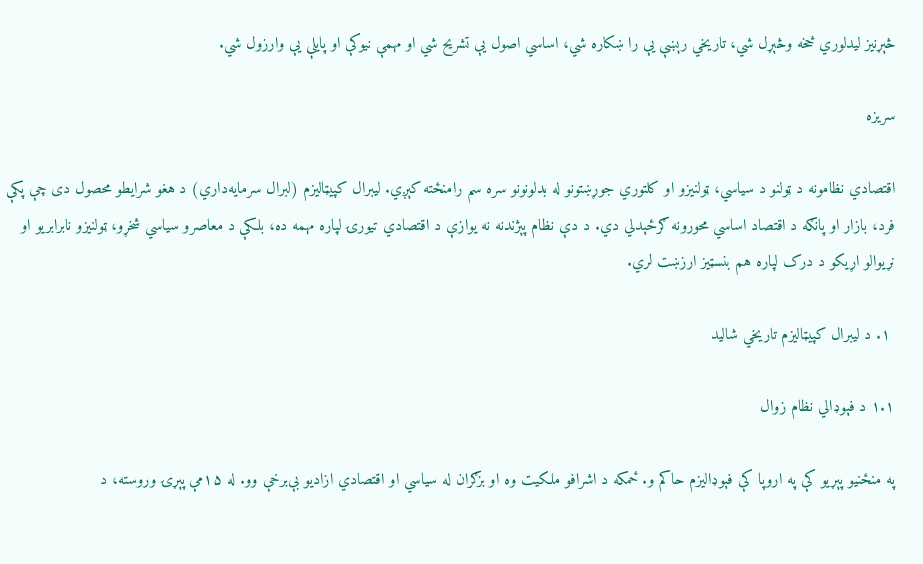څېړنیز لیدلوري څخه وڅېړل شي، تاریخي رېښې یې را ښکاره شي، اساسي اصول یې تشریح شي او مهمې نیوکې او پایلې یې وارزول شي.

سریزه

اقتصادي نظامونه د ټولنو د سیاسي، ټولنیزو او کلتوري جوړښتونو له بدلونونو سره سم رامنځته کېږي. لیبرال کپيټالیزم (لبرال سرمایه‌داري) د هغو شرایطو محصول دی چې پکې فرد، بازار او پانګه د اقتصاد اساسي محورونه ګرځېدلي دي. د دې نظام پېژندنه نه یوازې د اقتصادي تیورۍ لپاره مهمه ده، بلکې د معاصرو سیاسي شخړو، ټولنیزو نابرابریو او نړیوالو اړیکو د درک لپاره هم بنسټیز ارزښت لري.

 ۱. د لیبرال کپيټالیزم تاریخي شالید

۱.۱ د فېوډالي نظام زوال

په منځنیو پېړیو کې په اروپا کې فېوډالیزم حاکم و. ځمکه د اشرافو ملکیت وه او بزګران له سیاسي او اقتصادي ازادیو بې‌برخې وو. له ۱۵مې پېړۍ وروسته، د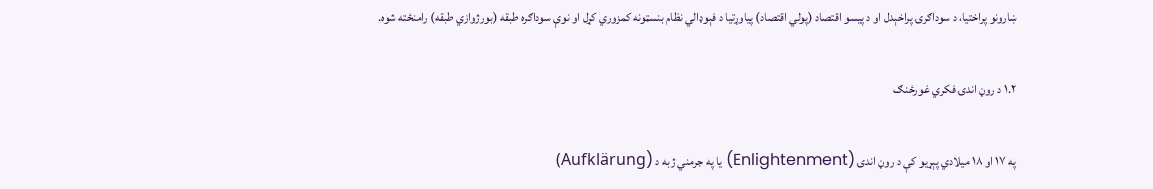ښارونو پراختیا، د سوداګرۍ پراخېدل او د پیسو اقتصاد (پولي اقتصاد) پیاوړتیا د فېوډالي نظام بنسټونه کمزوري کړل او نوې سوداګره طبقه (بورژوازي طبقه) رامنځته شوه.

۱.۲ د روڼ اندۍ فکري غورځنګ

په ۱۷ او ۱۸ میلادي پېړیو کې د روڼ اندۍ (Enlightenment) یا په جرمني ژبه د (Aufklärung)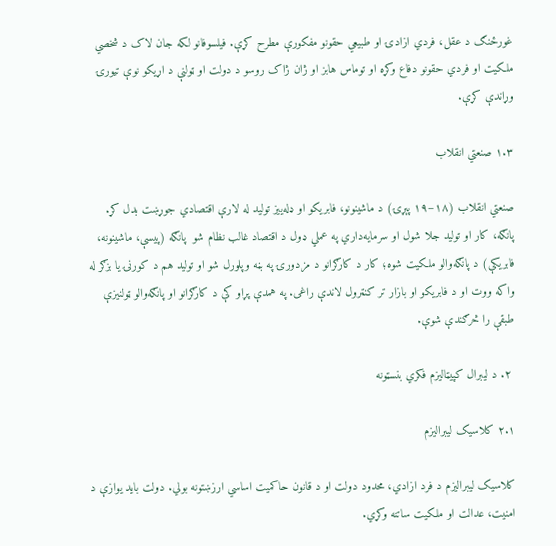غورځنګ د عقل، فردي ازادۍ او طبیعي حقونو مفکورې مطرح کړې. فیلسوفانو لکه جان لاک د شخصي ملکیت او فردي حقونو دفاع وکړه او توماس هابز او ژان ژاک روسو د دولت او ټولنې د اړیکو نوې تیورۍ وړاندې کړې.

۱.۳ صنعتي انقلاب

صنعتي انقلاب (۱۸–۱۹ پېړۍ) د ماشینونو، فابریکو او ډله‌ییز تولید له لارې اقتصادي جوړښت بدل کړ. پانګه، کار او تولید جلا شول او سرمایه‌داري په عملي ډول د اقتصاد غالب نظام شو  پانګه (پیسې، ماشینونه، فابریکې) د پانګه‌والو ملکیت شوه؛ کار د کارګرانو د مزدورۍ په بڼه وپلورل شو او تولید هم د کورنۍ یا بزګر له واکه ووت او د فابریکو او بازار تر کنټرول لاندې راغی. په همدې پړاو کې د کارګرانو او پانګه‌والو ټولنیزې طبقې را څرګندې شوې.

 ۲. د لیبرال کپيټالیزم فکري بنسټونه

۲.۱ کلاسیک لیبرالیزم

کلاسیک لیبرالیزم د فرد ازادي، محدود دولت او د قانون حاکمیت اساسي ارزښتونه بولي. دولت باید یوازې د امنیت، عدالت او ملکیت ساتنه وکړي.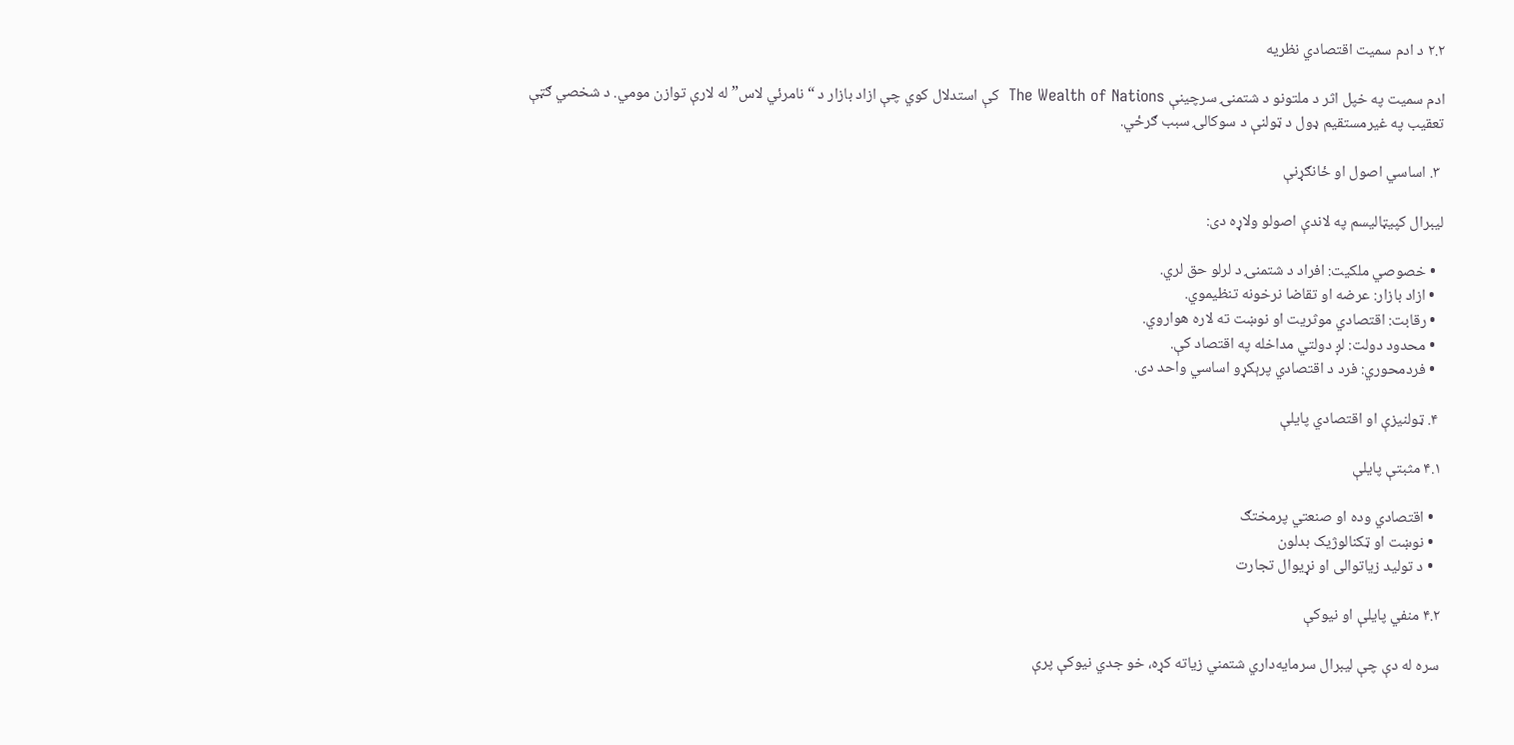۲.۲ د ادم سمیت اقتصادي نظریه

ادم سمیت په خپل اثر د ملتونو د شتمنۍ سرچینې The Wealth of Nations  کې استدلال کوي چې ازاد بازار د “نامرئي لاس” له لارې توازن مومي. د شخصي ګټې تعقیب په غیرمستقیم ډول د ټولنې د سوکالۍ سبب ګرځي.

 ۳. اساسي اصول او ځانګړنې

لیبرال کپيټالیسم په لاندې اصولو ولاړه دی:

  • خصوصي ملکیت: افراد د شتمنۍ د لرلو حق لري.
  • ازاد بازار: عرضه او تقاضا نرخونه تنظیموي.
  • رقابت: اقتصادي موثریت او نوښت ته لاره هواروي.
  • محدود دولت: لږ دولتي مداخله په اقتصاد کې.
  • فردمحوري: فرد د اقتصادي پرېکړو اساسي واحد دی.

 ۴. ټولنیزې او اقتصادي پایلې

۴.۱ مثبتې پایلې

  • اقتصادي وده او صنعتي پرمختګ
  • نوښت او ټکنالوژیک بدلون
  • د تولید زیاتوالی او نړیوال تجارت

۴.۲ منفي پایلې او نیوکې

سره له دې چې لیبرال سرمایه‌داري شتمني زیاته کړه، خو جدي نیوکې پرې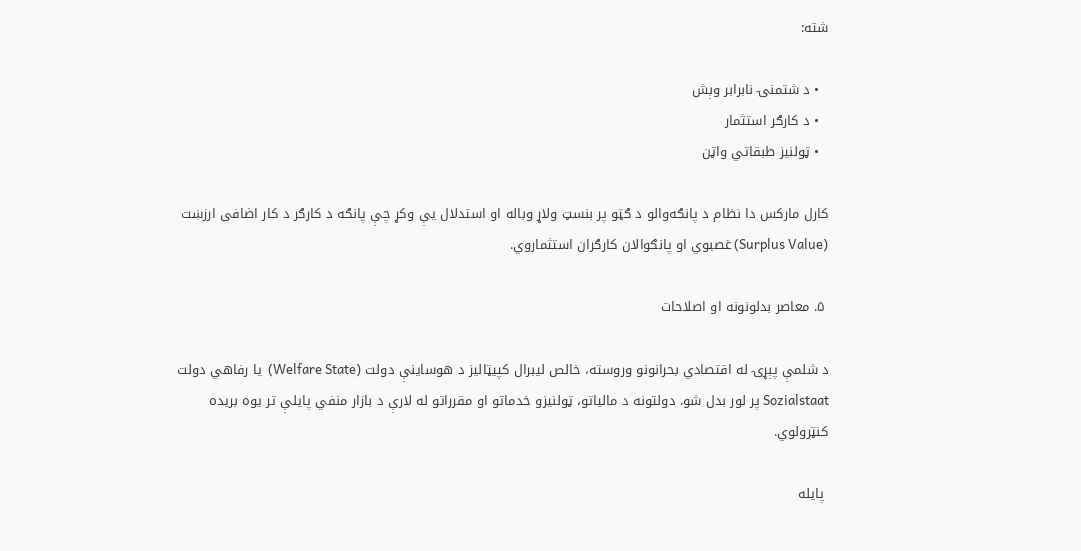شته:

  • د شتمنۍ نابرابر وېش
  • د کارګر استثمار
  • ټولنیز طبقاتي واټن

کارل مارکس دا نظام د پانګه‌والو د ګټو پر بنسټ ولاړ وباله او استدلال یې وکړ چې پانګه د کارګر د کار اضافی ارزښت (Surplus Value) غصبوي او پانګوالان کارګران استثماروي.

 ۵. معاصر بدلونونه او اصلاحات

د شلمې پېړۍ له اقتصادي بحرانونو وروسته، خالص لیبرال کپيټاليز د هوساینې دولت (Welfare State)  یا رفاهي دولت  Sozialstaat پر لور بدل شو. دولتونه د مالیاتو، ټولنیزو خدماتو او مقرراتو له لارې د بازار منفي پایلې تر یوه بریده کنټرولوي.

 پایله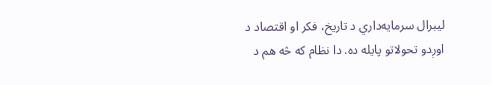لیبرال سرمایه‌داري د تاریخ، فکر او اقتصاد د اوږدو تحولاتو پایله ده. دا نظام که څه هم د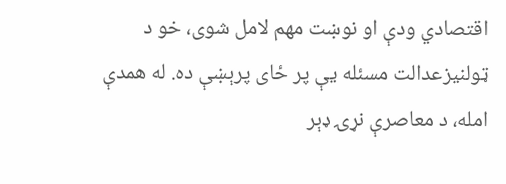اقتصادي ودې او نوښت مهم لامل شوی، خو د ټولنیزعدالت مسئله یې پر ځای پرېښې ده. له همدې امله، د معاصرې نړۍ ډېر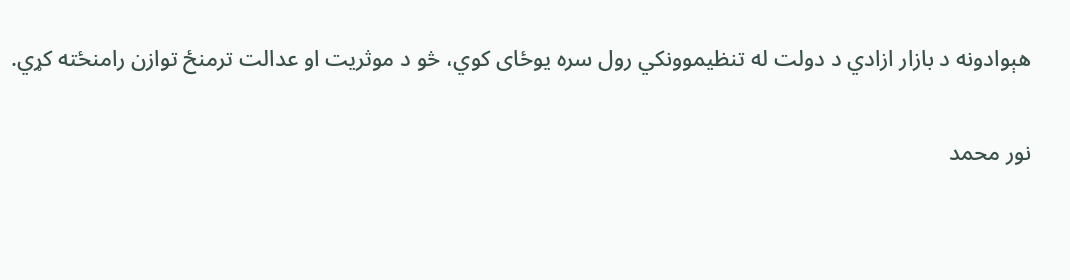هېوادونه د بازار ازادي د دولت له تنظیموونکي رول سره یوځای کوي، څو د موثریت او عدالت ترمنځ توازن رامنځته کړي.

نور محمد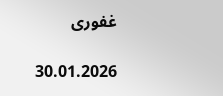غفوری

30.01.2026